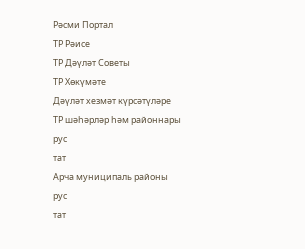Рәсми Портал
ТР Рәисе
ТР Дәүләт Советы
ТР Хөкүмәте
Дәүләт хезмәт күрсәтүләре
ТР шәһәрләр һәм районнары
рус
тат
Арча муниципаль районы
рус
тат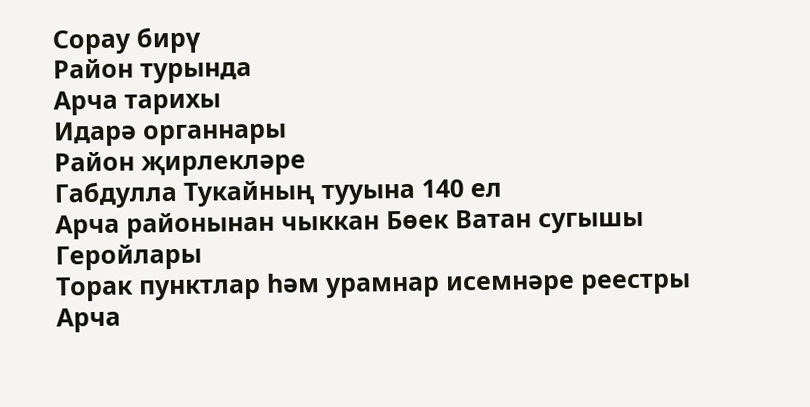Сорау бирү
Район турында
Арча тарихы
Идарә органнары
Район җирлекләре
Габдулла Тукайның тууына 140 ел
Арча районынан чыккан Бөек Ватан сугышы Геройлары
Торак пунктлар һәм урамнар исемнәре реестры
Арча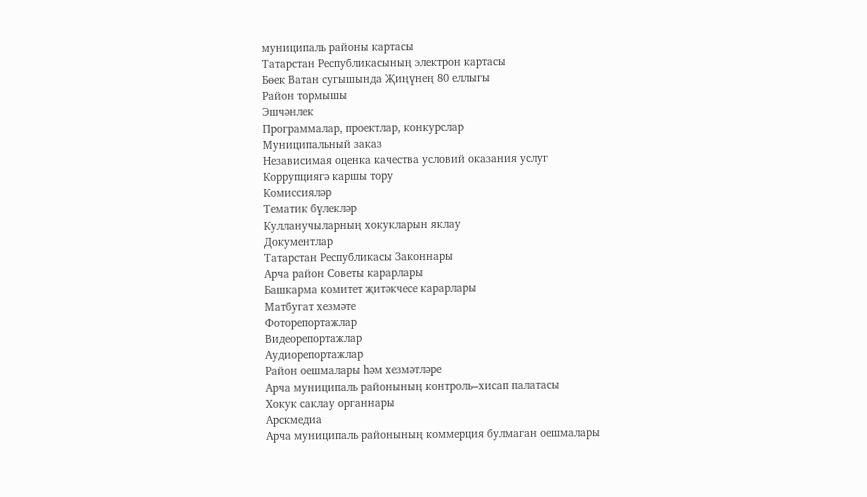муниципаль районы картасы
Татарстан Республикасының электрон картасы
Бөек Ватан сугышында Җиңүнең 80 еллыгы
Район тормышы
Эшчәнлек
Программалар, проектлар, конкурслар
Муниципальный заказ
Независимая оценка качества условий оказания услуг
Коррупциягә каршы тору
Комиссияләр
Тематик бүлекләр
Кулланучыларның хокукларын яклау
Документлар
Татарстан Республикасы Законнары
Арча район Советы карарлары
Башкарма комитет җитәкчесе карарлары
Матбугат хезмәте
Фоторепортажлар
Видеорепортажлар
Аудиорепортажлар
Район оешмалары һәм хезмәтләре
Арча муниципаль районының контроль–хисап палатасы
Хокук саклау органнары
Арскмедиа
Арча муниципаль районының коммерция булмаган оешмалары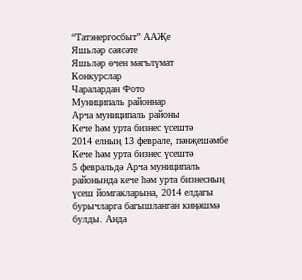“Татэнергосбыт” ААҖе
Яшьләр сәясәте
Яшьләр өчен мәгълүмат
Конкурслар
Чаралардан Фото
Муниципаль районнар
Арча муниципаль районы
Кече һәм урта бизнес үсештә
2014 елның 13 феврале, пәнҗешәмбе
Кече һәм урта бизнес үсештә
5 февральдә Арча муниципаль районында кече һәм урта бизнесның үсеш йомгакларына, 2014 елдагы бурычларга багышланган киңәшмә булды. Анда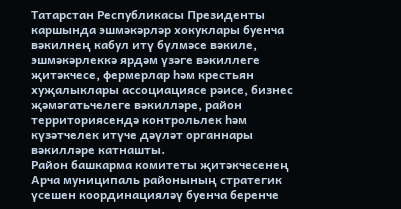Татарстан Республикасы Президенты каршында эшмәкәрләр хокуклары буенча вәкилнең кабул итү бүлмәсе вәкиле, эшмәкәрлеккә ярдәм үзәге вәкиллеге җитәкчесе, фермерлар һәм крестьян хуҗалыклары ассоциациясе рәисе, бизнес җәмәгатьчелеге вәкилләре, район территориясендә контрольлек һәм күзәтчелек итүче дәүләт органнары вәкилләре катнашты.
Район башкарма комитеты җитәкчесенең Арча муниципаль районының стратегик үсешен координацияләү буенча беренче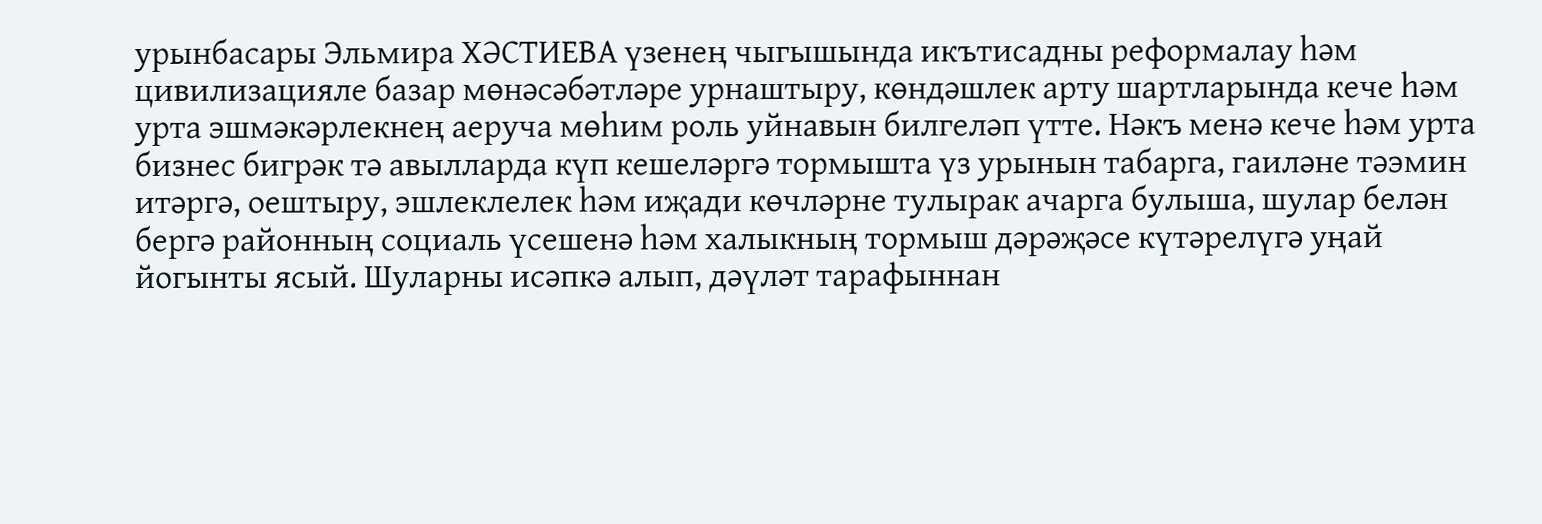урынбасары Эльмира ХӘСТИЕВА үзенең чыгышында икътисадны реформалау һәм цивилизацияле базар мөнәсәбәтләре урнаштыру, көндәшлек арту шартларында кече һәм урта эшмәкәрлекнең аеруча мөһим роль уйнавын билгеләп үтте. Нәкъ менә кече һәм урта бизнес бигрәк тә авылларда күп кешеләргә тормышта үз урынын табарга, гаиләне тәэмин итәргә, оештыру, эшлеклелек һәм иҗади көчләрне тулырак ачарга булыша, шулар белән бергә районның социаль үсешенә һәм халыкның тормыш дәрәҗәсе күтәрелүгә уңай йогынты ясый. Шуларны исәпкә алып, дәүләт тарафыннан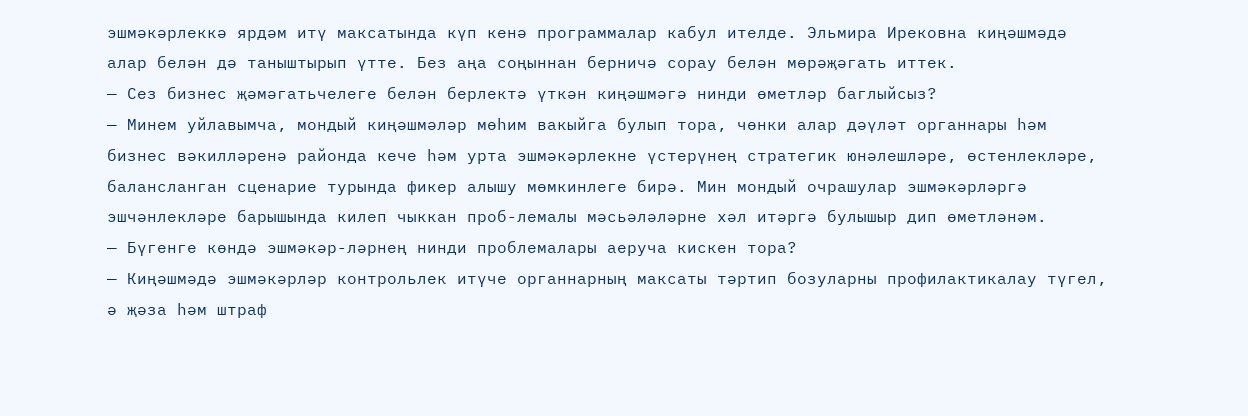эшмәкәрлеккә ярдәм итү максатында күп кенә программалар кабул ителде. Эльмира Ирековна киңәшмәдә алар белән дә таныштырып үтте. Без аңа соңыннан берничә сорау белән мөрәҗәгать иттек.
— Сез бизнес җәмәгатьчелеге белән берлектә үткән киңәшмәгә нинди өметләр баглыйсыз?
— Минем уйлавымча, мондый киңәшмәләр мөһим вакыйга булып тора, чөнки алар дәүләт органнары һәм бизнес вәкилләренә районда кече һәм урта эшмәкәрлекне үстерүнең стратегик юнәлешләре, өстенлекләре, балансланган сценарие турында фикер алышу мөмкинлеге бирә. Мин мондый очрашулар эшмәкәрләргә эшчәнлекләре барышында килеп чыккан проб-лемалы мәсьәләләрне хәл итәргә булышыр дип өметләнәм.
— Бүгенге көндә эшмәкәр-ләрнең нинди проблемалары аеруча кискен тора?
— Киңәшмәдә эшмәкәрләр контрольлек итүче органнарның максаты тәртип бозуларны профилактикалау түгел, ә җәза һәм штраф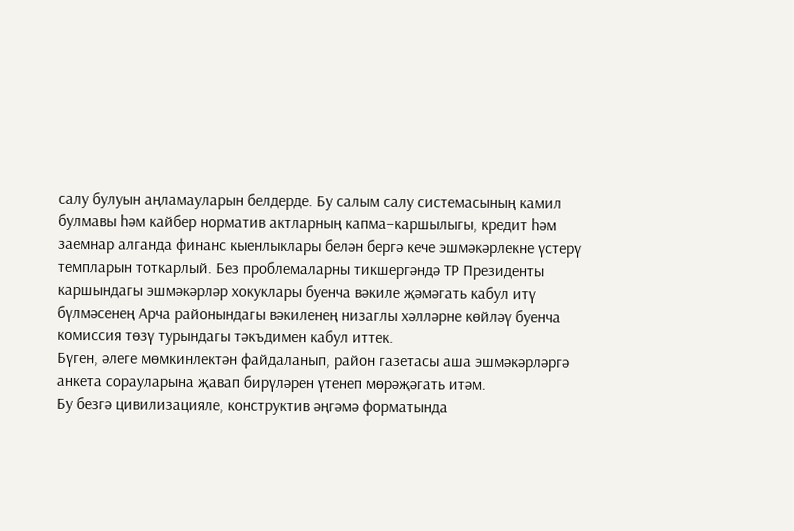салу булуын аңламауларын белдерде. Бу салым салу системасының камил булмавы һәм кайбер норматив актларның капма–каршылыгы, кредит һәм заемнар алганда финанс кыенлыклары белән бергә кече эшмәкәрлекне үстерү темпларын тоткарлый. Без проблемаларны тикшергәндә ТР Президенты каршындагы эшмәкәрләр хокуклары буенча вәкиле җәмәгать кабул итү бүлмәсенең Арча районындагы вәкиленең низаглы хәлләрне көйләү буенча комиссия төзү турындагы тәкъдимен кабул иттек.
Бүген, әлеге мөмкинлектән файдаланып, район газетасы аша эшмәкәрләргә анкета сорауларына җавап бирүләрен үтенеп мөрәҗәгать итәм.
Бу безгә цивилизацияле, конструктив әңгәмә форматында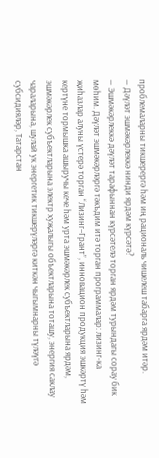проблемаларны тикшерергә һәм иң рациональ чишелеш табарга ярдәм итәр.
— Дәүләт эшмәкәрлеккә нинди ярдәм күрсәтә?
— Эшмәкәрлеккә дәүләт тарафыннан күрсәтелә торган ярдәм турындагы сорау бик мөһим. Дәүләт эшмәкәрләргә тәкъдим итә торган программалар: лизинг-ка җиһазлар алуны үстерә торган “Лизинг–Грант”, инновацион продукция эшкәртү һәм кертүне тормышка ашыручы кече һәм урта эшмәкәрлек субъектларына ярдәм, эшмәкәрлек субъектларына электр хуҗалыгы объектларына тоташу, энергия саклау чараларына, шулай ук энергетик тикшерүләргә киткән чыгымнарны түләүгә субсидияләр, Татарстан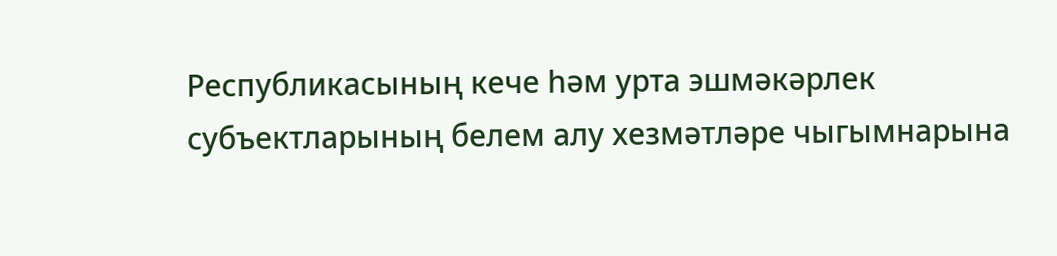Республикасының кече һәм урта эшмәкәрлек субъектларының белем алу хезмәтләре чыгымнарына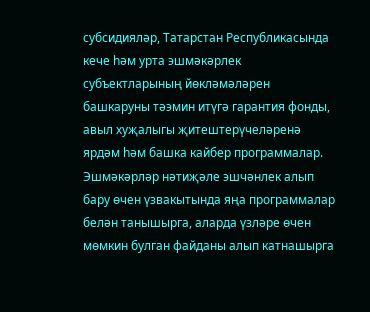субсидияләр, Татарстан Республикасында кече һәм урта эшмәкәрлек субъектларының йөкләмәләрен башкаруны тәэмин итүгә гарантия фонды, авыл хуҗалыгы җитештерүчеләренә ярдәм һәм башка кайбер программалар.
Эшмәкәрләр нәтиҗәле эшчәнлек алып бару өчен үзвакытында яңа программалар белән танышырга, аларда үзләре өчен мөмкин булган файданы алып катнашырга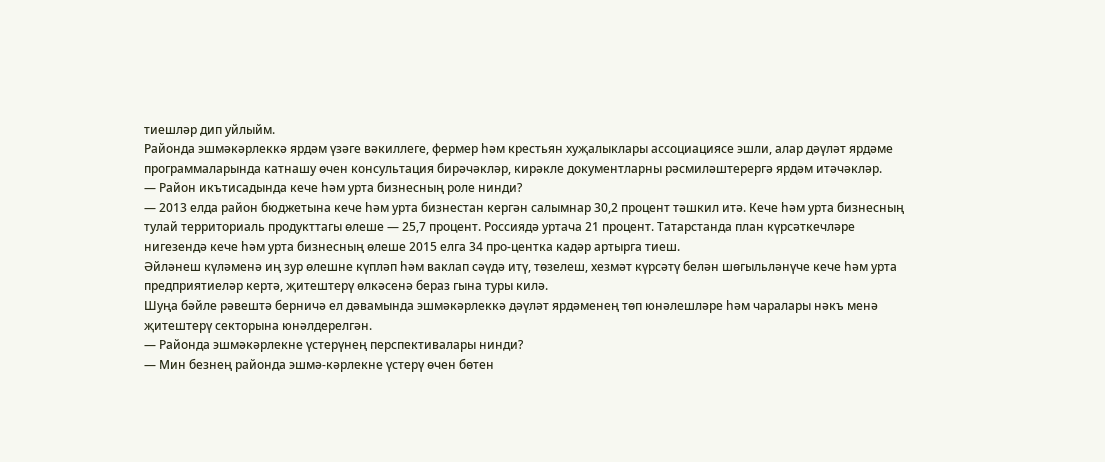тиешләр дип уйлыйм.
Районда эшмәкәрлеккә ярдәм үзәге вәкиллеге, фермер һәм крестьян хуҗалыклары ассоциациясе эшли, алар дәүләт ярдәме программаларында катнашу өчен консультация бирәчәкләр, кирәкле документларны рәсмиләштерергә ярдәм итәчәкләр.
— Район икътисадында кече һәм урта бизнесның роле нинди?
— 2013 елда район бюджетына кече һәм урта бизнестан кергән салымнар 30,2 процент тәшкил итә. Кече һәм урта бизнесның тулай территориаль продукттагы өлеше — 25,7 процент. Россиядә уртача 21 процент. Татарстанда план күрсәткечләре нигезендә кече һәм урта бизнесның өлеше 2015 елга 34 про-центка кадәр артырга тиеш.
Әйләнеш күләменә иң зур өлешне күпләп һәм ваклап сәүдә итү, төзелеш, хезмәт күрсәтү белән шөгыльләнүче кече һәм урта предприятиеләр кертә, җитештерү өлкәсенә бераз гына туры килә.
Шуңа бәйле рәвештә берничә ел дәвамында эшмәкәрлеккә дәүләт ярдәменең төп юнәлешләре һәм чаралары нәкъ менә җитештерү секторына юнәлдерелгән.
— Районда эшмәкәрлекне үстерүнең перспективалары нинди?
— Мин безнең районда эшмә-кәрлекне үстерү өчен бөтен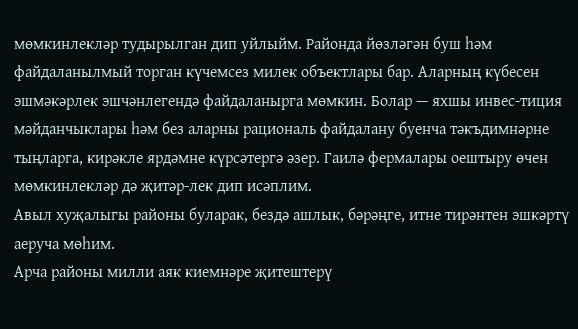мөмкинлекләр тудырылган дип уйлыйм. Районда йөзләгән буш һәм файдаланылмый торган күчемсез милек объектлары бар. Аларның күбесен эшмәкәрлек эшчәнлегендә файдаланырга мөмкин. Болар — яхшы инвес-тиция мәйданчыклары һәм без аларны рациональ файдалану буенча тәкъдимнәрне тыңларга, кирәкле ярдәмне күрсәтергә әзер. Гаилә фермалары оештыру өчен мөмкинлекләр дә җитәр-лек дип исәплим.
Авыл хуҗалыгы районы буларак, бездә ашлык, бәрәңге, итне тирәнтен эшкәртү аеруча мөһим.
Арча районы милли аяк киемнәре җитештерү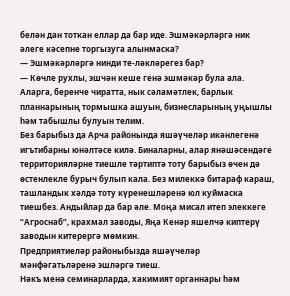белән дан тоткан еллар да бар иде. Эшмәкәрләргә ник әлеге кәсепне торгызуга алынмаска?
— Эшмәкәрләргә нинди те-ләкләрегез бар?
— Көчле рухлы, эшчән кеше генә эшмәкәр була ала. Аларга, беренче чиратта, нык сәламәтлек, барлык планнарының тормышка ашуын, бизнесларының уңышлы һәм табышлы булуын телим.
Без барыбыз да Арча районында яшәүчеләр икәнлегенә игътибарны юнәлтәсе килә. Биналарны, алар янәшәсендәге территорияләрне тиешле тәртиптә тоту барыбыз өчен дә өстенлекле бурыч булып кала. Без милеккә битараф караш, ташландык хәлдә тоту күренешләренә юл куймаска тиешбез. Андыйлар да бар әле. Моңа мисал итеп элеккеге “Агроснаб”, крахмал заводы, Яңа Кенәр яшелчә киптерү заводын китерергә мөмкин.
Предприятиеләр районыбызда яшәүчеләр мәнфәгатьләренә эшләргә тиеш.
Нәкъ менә семинарларда, хакимият органнары һәм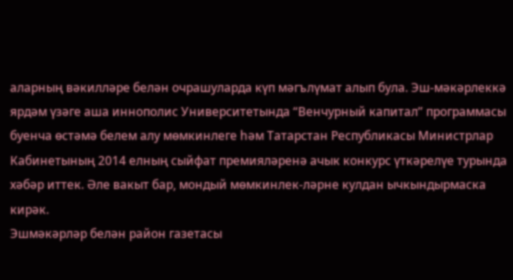аларның вәкилләре белән очрашуларда күп мәгълүмат алып була. Эш-мәкәрлеккә ярдәм үзәге аша иннополис Университетында “Венчурный капитал” программасы буенча өстәмә белем алу мөмкинлеге һәм Татарстан Республикасы Министрлар Кабинетының 2014 елның сыйфат премияләренә ачык конкурс үткәрелүе турында хәбәр иттек. Әле вакыт бар, мондый мөмкинлек-ләрне кулдан ычкындырмаска кирәк.
Эшмәкәрләр белән район газетасы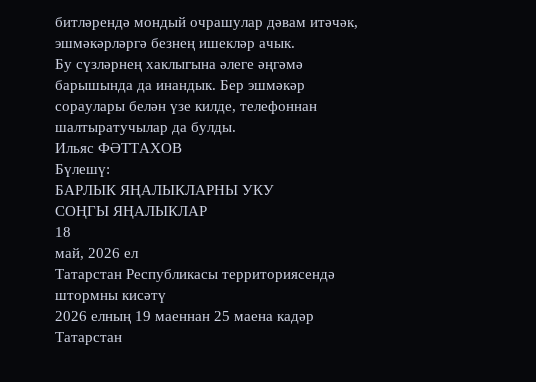битләрендә мондый очрашулар дәвам итәчәк, эшмәкәрләргә безнең ишекләр ачык.
Бу сүзләрнең хаклыгына әлеге әңгәмә барышында да инандык. Бер эшмәкәр сораулары белән үзе килде, телефоннан шалтыратучылар да булды.
Ильяс ФӘТТАХОВ
Бүлешү:
БАРЛЫК ЯҢАЛЫКЛАРНЫ УКУ
СОҢГЫ ЯҢАЛЫКЛАР
18
май, 2026 ел
Татарстан Республикасы территориясендә штормны кисәтү
2026 елның 19 маеннан 25 маена кадәр Татарстан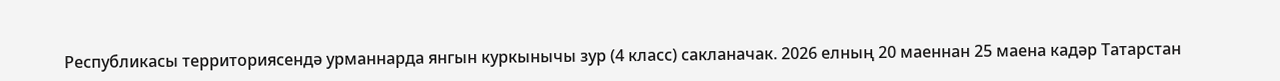Республикасы территориясендә урманнарда янгын куркынычы зур (4 класс) сакланачак. 2026 елның 20 маеннан 25 маена кадәр Татарстан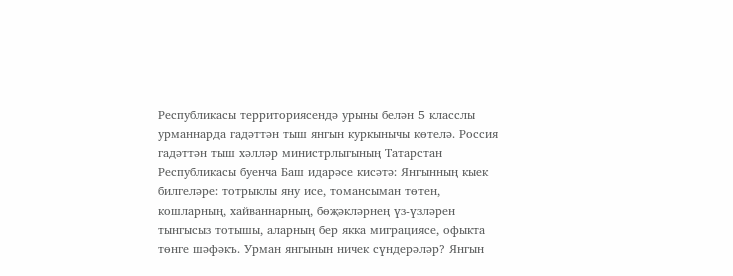Республикасы территориясендә урыны белән 5 класслы урманнарда гадәттән тыш янгын куркынычы көтелә. Россия гадәттән тыш хәлләр министрлыгының Татарстан Республикасы буенча Баш идарәсе кисәтә: Янгынның кыек билгеләре: тотрыклы яну исе, томансыман төтен, кошларның, хайваннарның, бөҗәкләрнең үз-үзләрен тынгысыз тотышы, аларның бер якка миграциясе, офыкта төнге шәфәкъ. Урман янгынын ничек сүндерәләр? Янгын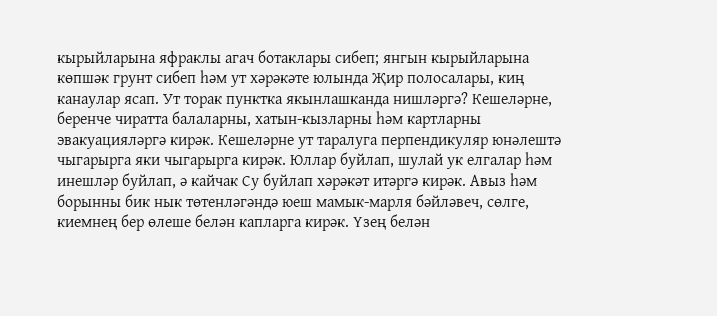кырыйларына яфраклы агач ботаклары сибеп; янгын кырыйларына көпшәк грунт сибеп һәм ут хәрәкәте юлында Җир полосалары, киң канаулар ясап. Ут торак пунктка якынлашканда нишләргә? Кешеләрне, беренче чиратта балаларны, хатын-кызларны һәм картларны эвакуацияләргә кирәк. Кешеләрне ут таралуга перпендикуляр юнәлештә чыгарырга яки чыгарырга кирәк. Юллар буйлап, шулай ук елгалар һәм инешләр буйлап, ә кайчак Су буйлап хәрәкәт итәргә кирәк. Авыз һәм борынны бик нык төтенләгәндә юеш мамык-марля бәйләвеч, сөлге, киемнең бер өлеше белән капларга кирәк. Үзең белән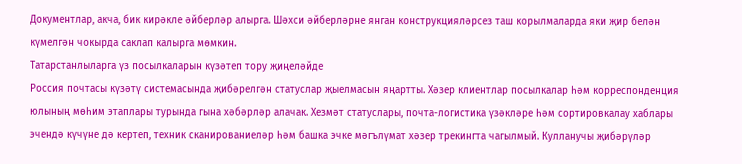Документлар, акча, бик кирәкле әйберләр алырга. Шәхси әйберләрне янган конструкцияләрсез таш корылмаларда яки җир белән күмелгән чокырда саклап калырга мөмкин.
Татарстанлыларга үз посылкаларын күзәтеп тору җиңеләйде
Россия почтасы күзәтү системасында җибәрелгән статуслар җыелмасын яңартты. Хәзер клиентлар посылкалар һәм корреспонденция юлының мөһим этаплары турында гына хәбәрләр алачак. Хезмәт статуслары, почта-логистика үзәкләре һәм сортировкалау хаблары эчендә күчүне дә кертеп, техник сканированиеләр һәм башка эчке мәгълүмат хәзер трекингта чагылмый. Кулланучы җибәрүләр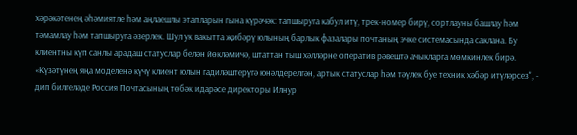хәрәкәтенең әһәмиятле һәм аңлаешлы этапларын гына күрәчәк: тапшыруга кабул итү, трек-номер бирү, сортлауны башлау һәм тәмамлау һәм тапшыруга әзерлек. Шул ук вакытта җибәрү юлының барлык фазалары почтаның эчке системасында саклана. Бу клиентны күп санлы арадаш статуслар белән йөкләмичә, штаттан тыш хәлләрне оператив рәвештә ачыкларга мөмкинлек бирә. «Күзәтүнең яңа моделенә күчү клиент юлын гадиләштерүгә юнәлдерелгән, артык статуслар һәм тәүлек буе техник хәбәр итүләрсез", - дип билгеләде Россия Почтасының төбәк идарәсе директоры Илнур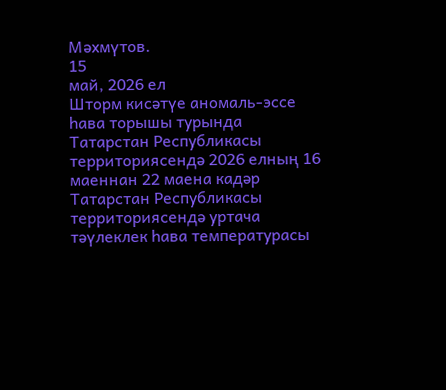Мәхмүтов.
15
май, 2026 ел
Шторм кисәтүе аномаль-эссе һава торышы турында Татарстан Республикасы территориясендә 2026 елның 16 маеннан 22 маена кадәр
Татарстан Республикасы территориясендә уртача тәүлеклек һава температурасы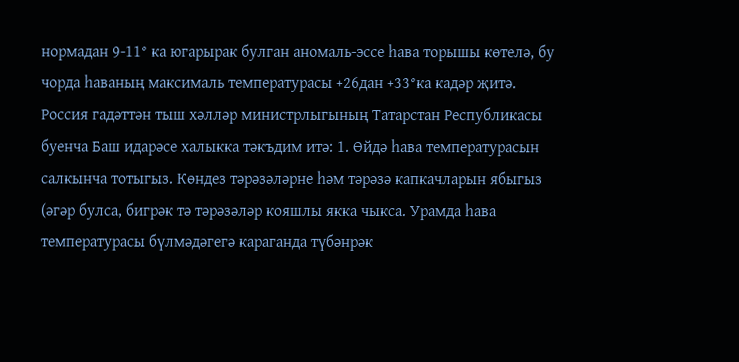нормадан 9-11° ка югарырак булган аномаль-эссе һава торышы көтелә, бу чорда һаваның максималь температурасы +26дан +33°ка кадәр җитә. Россия гадәттән тыш хәлләр министрлыгының Татарстан Республикасы буенча Баш идарәсе халыкка тәкъдим итә: 1. Өйдә һава температурасын салкынча тотыгыз. Көндез тәрәзәләрне һәм тәрәзә капкачларын ябыгыз (әгәр булса, бигрәк тә тәрәзәләр кояшлы якка чыкса. Урамда һава температурасы бүлмәдәгегә караганда түбәнрәк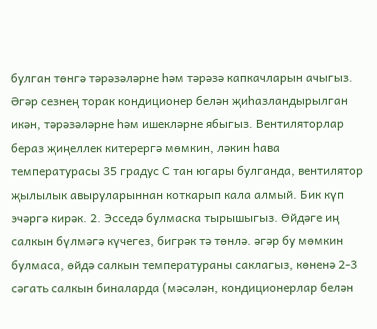булган төнгә тәрәзәләрне һәм тәрәзә капкачларын ачыгыз. Әгәр сезнең торак кондиционер белән җиһазландырылган икән, тәрәзәләрне һәм ишекләрне ябыгыз. Вентиляторлар бераз җиңеллек китерергә мөмкин, ләкин һава температурасы 35 градус С тан югары булганда, вентилятор җылылык авыруларыннан коткарып кала алмый. Бик күп эчәргә кирәк. 2. Эсседә булмаска тырышыгыз. Өйдәге иң салкын бүлмәгә күчегез, бигрәк тә төнлә. әгәр бу мөмкин булмаса, өйдә салкын температураны саклагыз, көненә 2-3 сәгать салкын биналарда (мәсәлән, кондиционерлар белән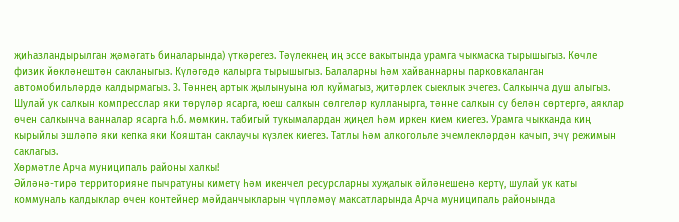җиһазландырылган җәмәгать биналарында) үткәрегез. Тәүлекнең иң эссе вакытында урамга чыкмаска тырышыгыз. Көчле физик йөкләнештән сакланыгыз. Күләгәдә калырга тырышыгыз. Балаларны һәм хайваннарны парковкаланган автомобильләрдә калдырмагыз. 3. Тәннең артык җылынуына юл куймагыз, җитәрлек сыеклык эчегез. Салкынча душ алыгыз. Шулай ук салкын компресслар яки төрүләр ясарга, юеш салкын сөлгеләр кулланырга, тәнне салкын су белән сөртергә, аяклар өчен салкынча ванналар ясарга һ.б. мөмкин. табигый тукымалардан җиңел һәм иркен кием киегез. Урамга чыкканда киң кырыйлы эшләпә яки кепка яки Кояштан саклаучы күзлек киегез. Татлы һәм алкогольле эчемлекләрдән качып, эчү режимын саклагыз.
Хөрмәтле Арча муниципаль районы халкы!
Әйләнә-тирә территорияне пычратуны киметү һәм икенчел ресурсларны хуҗалык әйләнешенә кертү, шулай ук каты коммуналь калдыклар өчен контейнер мәйданчыкларын чүпләмәү максатларында Арча муниципаль районында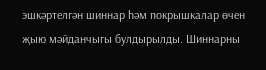эшкәртелгән шиннар һәм покрышкалар өчен җыю мәйданчыгы булдырылды. Шиннарны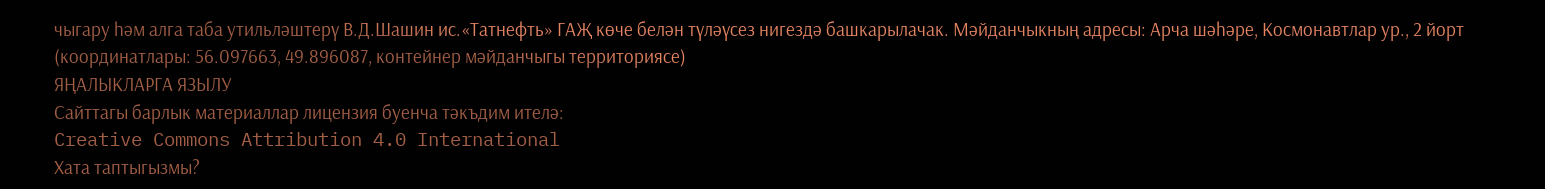чыгару һәм алга таба утильләштерү В.Д.Шашин ис.«Татнефть» ГАҖ көче белән түләүсез нигездә башкарылачак. Мәйданчыкның адресы: Арча шәһәре, Космонавтлар ур., 2 йорт (координатлары: 56.097663, 49.896087, контейнер мәйданчыгы территориясе)
ЯҢАЛЫКЛАРГА ЯЗЫЛУ
Сайттагы барлык материаллар лицензия буенча тәкъдим ителә:
Creative Commons Attribution 4.0 International
Хата таптыгызмы?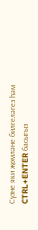Сүзне яки җөмләне билгеләгез һәм CTRL+ENTER басыгыз